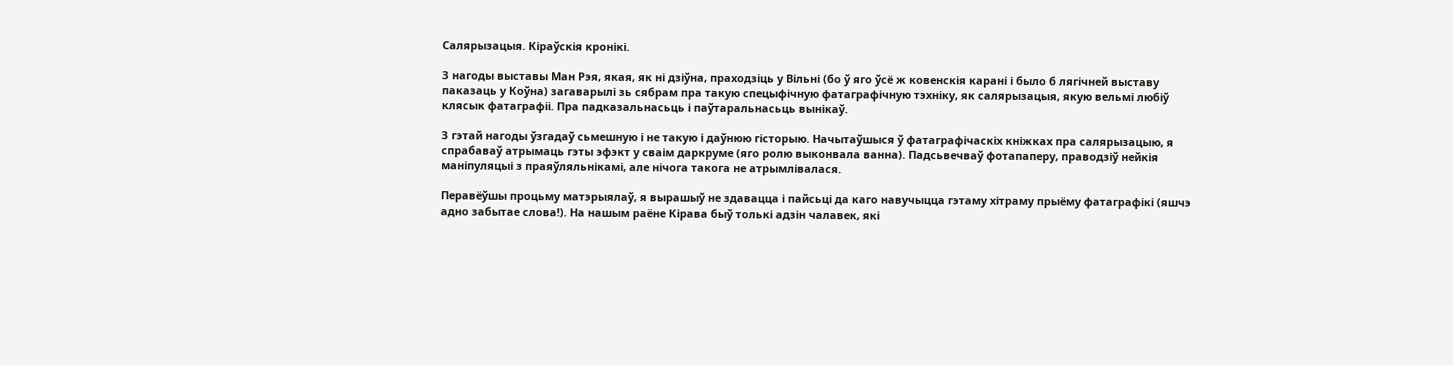Салярызацыя. Кіраўскія кронікі.

З нагоды выставы Ман Рэя, якая, як ні дзіўна, праходзіць у Вільні (бо ў яго ўсё ж ковенскія карані і было б лягічней выставу паказаць у Коўна) загаварылі зь сябрам пра такую спецыфічную фатаграфічную тэхніку, як салярызацыя, якую вельмі любіў клясык фатаграфіі. Пра падказальнасьць і паўтаральнасьць вынікаў.

З гэтай нагоды ўзгадаў сьмешную і не такую і даўнюю гісторыю. Начытаўшыся ў фатаграфічаскіх кніжках пра салярызацыю, я спрабаваў атрымаць гэты эфэкт у сваім даркруме (яго ролю выконвала ванна). Падсьвечваў фотапаперу, праводзіў нейкія маніпуляцыі з праяўляльнікамі, але нічога такога не атрымлівалася.

Перавёўшы процьму матэрыялаў, я вырашыў не здавацца і пайсьці да каго навучыцца гэтаму хітраму прыёму фатаграфікі (яшчэ адно забытае слова!). На нашым раёне Кірава быў толькі адзін чалавек, які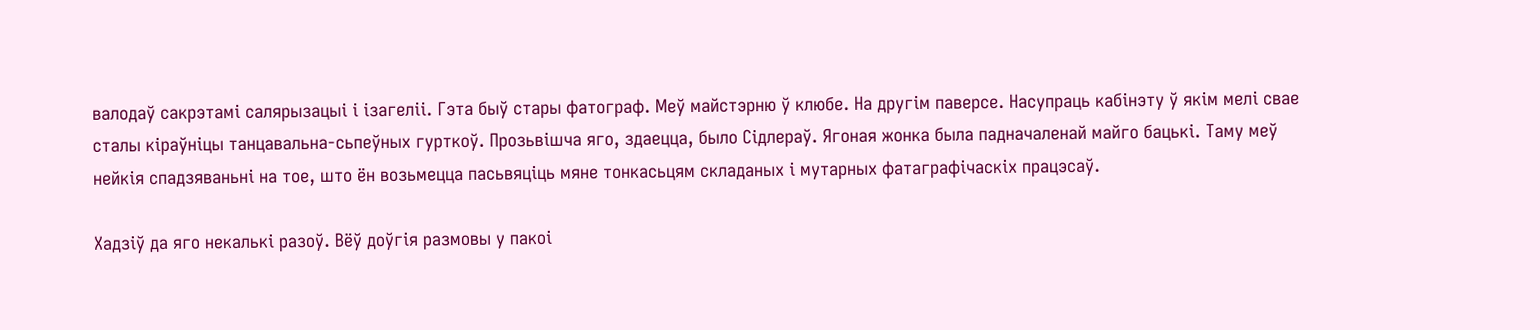валодаў сакрэтамі салярызацыі і ізагеліі. Гэта быў стары фатограф. Меў майстэрню ў клюбе. На другім паверсе. Насупраць кабінэту ў якім мелі свае сталы кіраўніцы танцавальна-сьпеўных гурткоў. Прозьвішча яго, здаецца, было Сідлераў. Ягоная жонка была падначаленай майго бацькі. Таму меў нейкія спадзяваньні на тое, што ён возьмецца пасьвяціць мяне тонкасьцям складаных і мутарных фатаграфічаскіх працэсаў.

Хадзіў да яго некалькі разоў. Вёў доўгія размовы у пакоі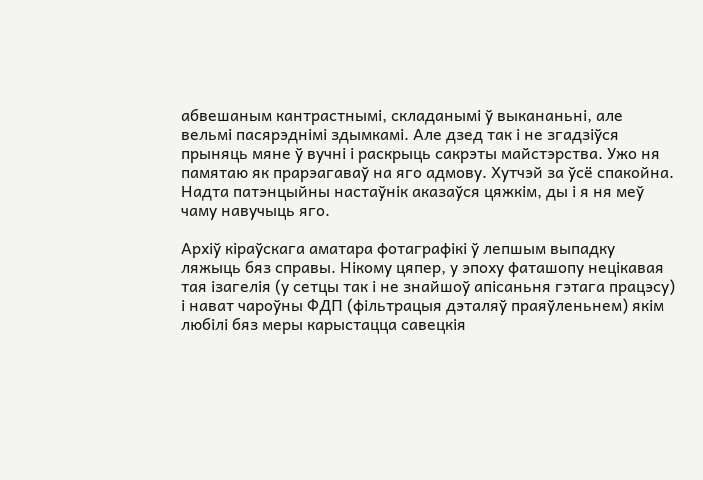абвешаным кантрастнымі, складанымі ў выкананьні, але вельмі пасярэднімі здымкамі. Але дзед так і не згадзіўся прыняць мяне ў вучні і раскрыць сакрэты майстэрства. Ужо ня памятаю як прарэагаваў на яго адмову. Хутчэй за ўсё спакойна. Надта патэнцыйны настаўнік аказаўся цяжкім, ды і я ня меў чаму навучыць яго.

Архіў кіраўскага аматара фотаграфікі ў лепшым выпадку ляжыць бяз справы. Нікому цяпер, у эпоху фаташопу нецікавая тая ізагелія (у сетцы так і не знайшоў апісаньня гэтага працэсу) і нават чароўны ФДП (фільтрацыя дэталяў праяўленьнем) якім любілі бяз меры карыстацца савецкія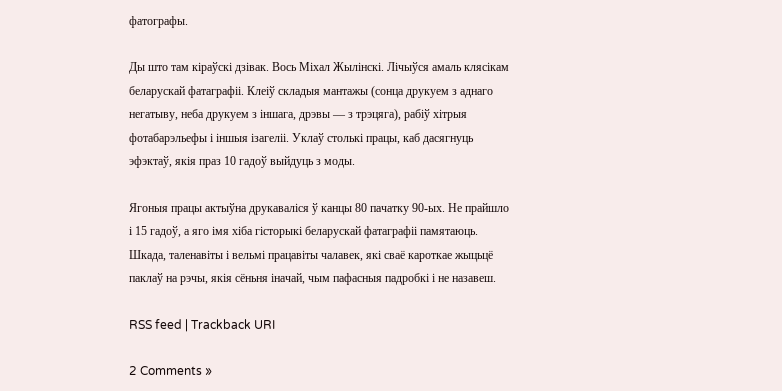фатографы.

Ды што там кіраўскі дзівак. Вось Міхал Жылінскі. Лічыўся амаль клясікам беларускай фатаграфіі. Клеіў складыя мантажы (сонца друкуем з аднаго негатыву, неба друкуем з іншага, дрэвы — з трэцяга), рабіў хітрыя фотабарэльефы і іншыя ізагеліі. Уклаў столькі працы, каб дасягнуць эфэктаў, якія праз 10 гадоў выйдуць з моды.

Ягоныя працы актыўна друкаваліся ў канцы 80 пачатку 90-ых. Не прайшло і 15 гадоў, а яго імя хіба гісторыкі беларускай фатаграфіі памятаюць. Шкада, таленавіты і вельмі працавіты чалавек, які сваё кароткае жыцьцё паклаў на рэчы, якія сёньня іначай, чым пафасныя падробкі і не назавеш.

RSS feed | Trackback URI

2 Comments »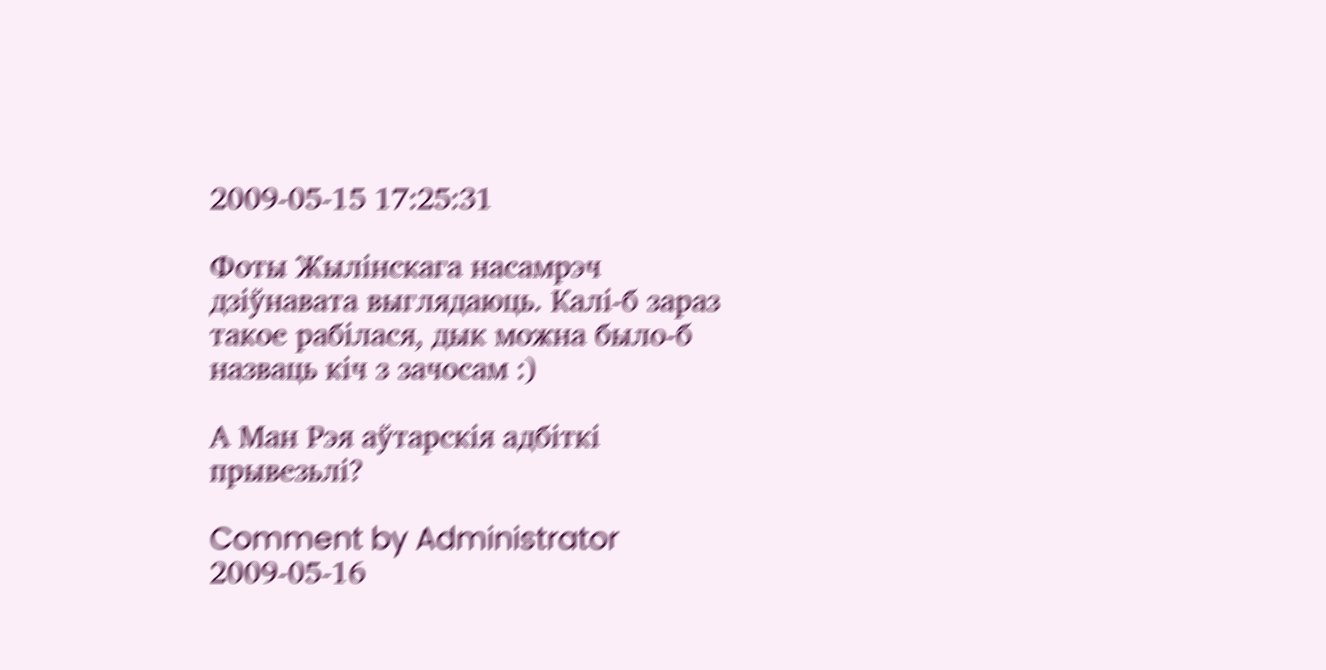2009-05-15 17:25:31

Фоты Жылінскага насамрэч дзіўнавата выглядаюць. Калі-б зараз такое рабілася, дык можна было-б назваць кіч з зачосам :)

А Ман Рэя аўтарскія адбіткі прывезьлі?

Comment by Administrator
2009-05-16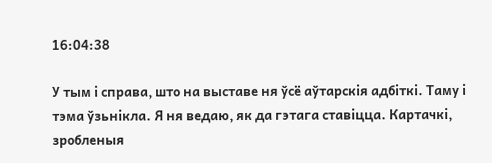16:04:38

У тым і справа, што на выставе ня ўсё аўтарскія адбіткі. Таму і тэма ўзьнікла. Я ня ведаю, як да гэтага ставіцца. Картачкі, зробленыя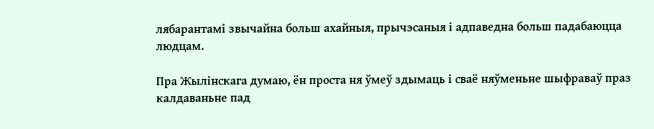лябарантамі звычайна больш ахайныя, прычэсаныя і адпаведна больш падабаюцца людцам.

Пра Жылінскага думаю, ён проста ня ўмеў здымаць і сваё няўменьне шыфраваў праз калдаваньне пад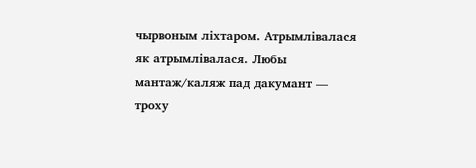чырвоным ліхтаром. Атрымлівалася як атрымлівалася. Любы мантаж/каляж пад дакумант — троху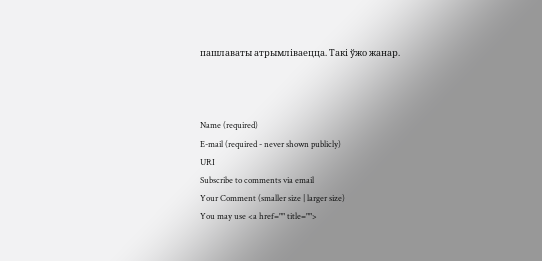пашлаваты атрымліваецца. Такі ўжо жанар.



Name (required)
E-mail (required - never shown publicly)
URI
Subscribe to comments via email
Your Comment (smaller size | larger size)
You may use <a href="" title="">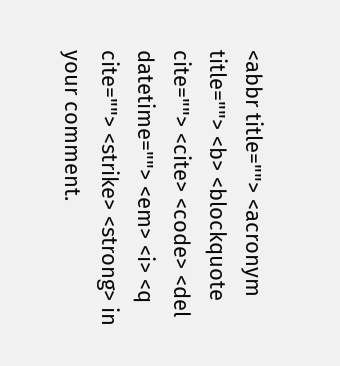<abbr title=""> <acronym title=""> <b> <blockquote cite=""> <cite> <code> <del datetime=""> <em> <i> <q cite=""> <strike> <strong> in your comment.